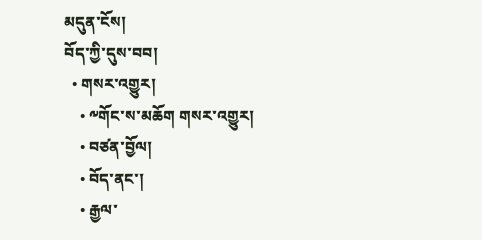མདུན་ངོས།
བོད་ཀྱི་དུས་བབ།
  • གསར་འགྱུར།
    • ༸གོང་ས་མཆོག གསར་འགྱུར།
    • བཙན་བྱོལ།
    • བོད་ནང་།
    • རྒྱལ་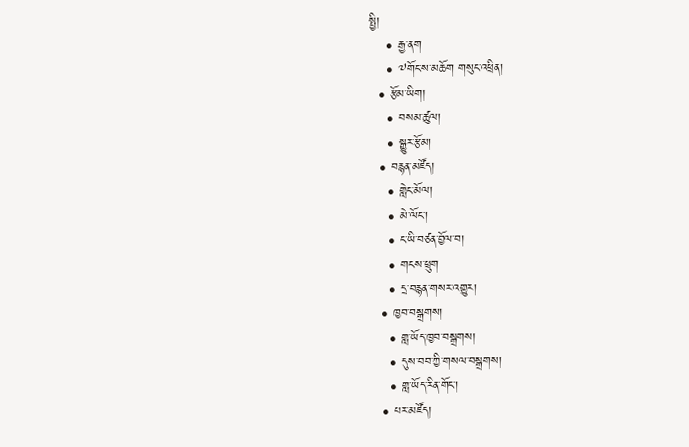སྤྱི།
    • རྒྱ་ནག
    • ༧གོང་ས་མཆོག གསུང་འཕྲིན།
  • རྩོམ་ཡིག།
    • བསམ་ཚུལ།
    • སྒྱུར་རྩོམ།
  • བརྙན་མཛོད།
    • གླེང་མོལ།
    • མེ་ལོང་།
    • ང་ཡི་བཙན་བྱོལ་བ།
    • གངས་ཕྲུག
    • དྲ་བརྙན་གསར་འགྱུར།
  • ཁྱབ་བསྒྲགས།
    • གླ་ཡོད་ཁྱབ་བསྒྲགས།
    • དུས་བབ་ཀྱི་གསལ་བསྒྲགས།
    • གླ་ཡོད་རིན་གོང་།
  • པར་མཛོད།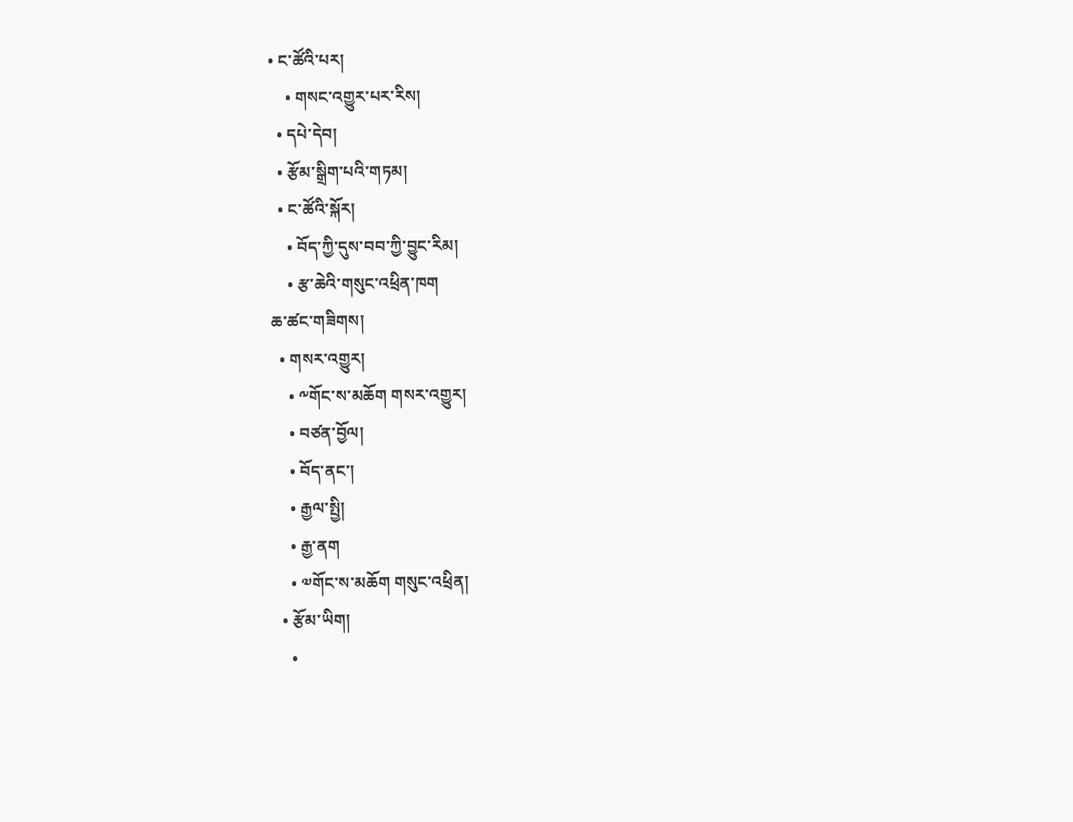• ང་ཚོའི་པར།
    • གསང་འགྱུར་པར་རིས།
  • དཔེ་དེབ།
  • རྩོམ་སྒྲིག་པའི་གཏམ།
  • ང་ཚོའི་སྐོར།
    • བོད་ཀྱི་དུས་བབ་ཀྱི་བྱུང་རིམ།
    • རྩ་ཆེའི་གསུང་འཕྲིན་ཁག
ཆ་ཚང་གཟིགས།
  • གསར་འགྱུར།
    • ༸གོང་ས་མཆོག གསར་འགྱུར།
    • བཙན་བྱོལ།
    • བོད་ནང་།
    • རྒྱལ་སྤྱི།
    • རྒྱ་ནག
    • ༧གོང་ས་མཆོག གསུང་འཕྲིན།
  • རྩོམ་ཡིག།
    •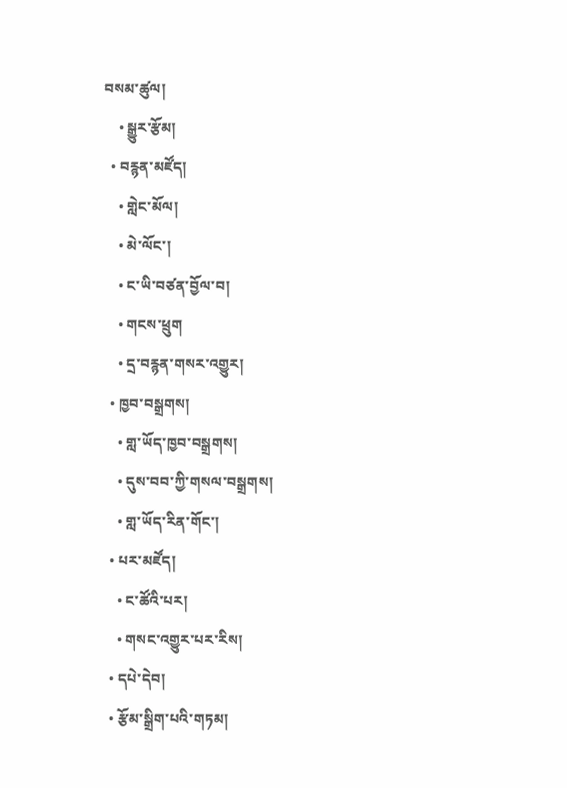བསམ་ཚུལ།
    • སྒྱུར་རྩོམ།
  • བརྙན་མཛོད།
    • གླེང་མོལ།
    • མེ་ལོང་།
    • ང་ཡི་བཙན་བྱོལ་བ།
    • གངས་ཕྲུག
    • དྲ་བརྙན་གསར་འགྱུར།
  • ཁྱབ་བསྒྲགས།
    • གླ་ཡོད་ཁྱབ་བསྒྲགས།
    • དུས་བབ་ཀྱི་གསལ་བསྒྲགས།
    • གླ་ཡོད་རིན་གོང་།
  • པར་མཛོད།
    • ང་ཚོའི་པར།
    • གསང་འགྱུར་པར་རིས།
  • དཔེ་དེབ།
  • རྩོམ་སྒྲིག་པའི་གཏམ།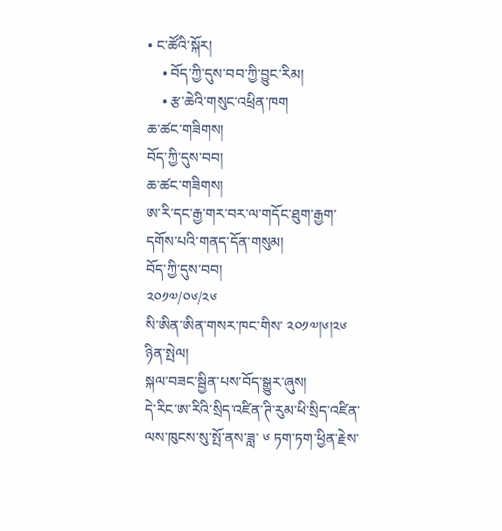• ང་ཚོའི་སྐོར།
    • བོད་ཀྱི་དུས་བབ་ཀྱི་བྱུང་རིམ།
    • རྩ་ཆེའི་གསུང་འཕྲིན་ཁག
ཆ་ཚང་གཟིགས།
བོད་ཀྱི་དུས་བབ།
ཆ་ཚང་གཟིགས།
ཨ་རི་དང་རྒྱ་གར་བར་ལ་གདོང་ཐུག་རྒྱག་དགོས་པའི་གནད་དོན་གསུམ།
བོད་ཀྱི་དུས་བབ།
༢༠༡༧/༠༦/༢༦
སི་ཨིན་ཨིན་གསར་ཁང་གིས་ ༢༠༡༧།༦།༢༦ ཉིན་སྤེལ།
སྐལ་བཟང་སྦྱིན་པས་བོད་སྒྱུར་ཞུས།
དེ་རིང་ཨ་རིའི་སྲིད་འཛིན་ཊི་རུམ་ཕི་སྲིད་འཛིན་ལས་ཁུངས་སུ་སྤོ་ནས་ཟླ་ ༦ ཏག་ཏག་ཕྱིན་རྗེས་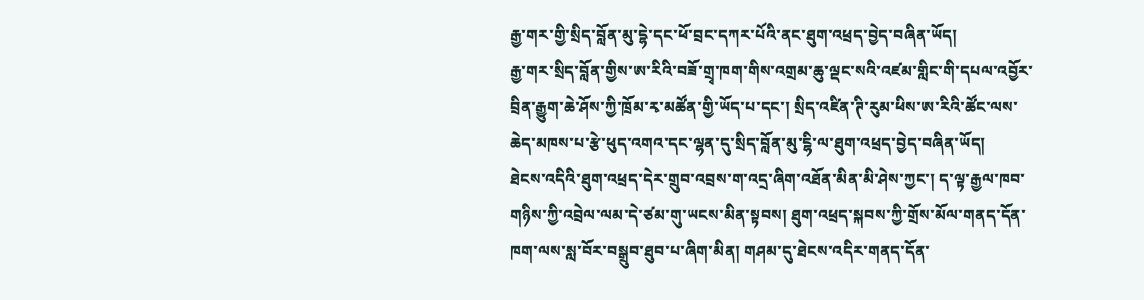རྒྱ་གར་གྱི་སྲིད་བློན་མུ་དྷེ་དང་ཕོ་བྲང་དཀར་པོའི་ནང་ཐུག་འཕྲད་བྱེད་བཞིན་ཡོད།
རྒྱ་གར་སྲིད་བློན་གྱིས་ཨ་རིའི་བཟོ་གྲྭ་ཁག་གིས་འགྲམ་ཆུ་ལྡང་སའི་འཛམ་གླིང་གི་དཔལ་འབྱོར་བྲིན་རྒྱུག་ཆེ་ཤོས་ཀྱི་ཁྲོམ་རྭ་མཚོན་གྱི་ཡོད་པ་དང་། སྲིད་འཛིན་ཊི་རུམ་ཕིས་ཨ་རིའི་ཚོང་ལས་ཆེད་མཁས་པ་རྩེ་ཕུད་འགའ་དང་ལྷན་དུ་སྲིད་བློན་མུ་ངྷི་ལ་ཐུག་འཕྲད་བྱེད་བཞིན་ཡོད།
ཐེངས་འདིའི་ཐུག་འཕྲད་དེར་གྲུབ་འབྲས་ག་འདྲ་ཞིག་འཐོན་མིན་མི་ཤེས་ཀྱང་། ད་ལྟ་རྒྱལ་ཁབ་གཉིས་ཀྱི་འབྲེལ་ལམ་དེ་ཙམ་གུ་ཡངས་མིན་སྟབས། ཐུག་འཕྲད་སྐབས་ཀྱི་གྲོས་མོལ་གནད་དོན་ཁག་ལས་སླ་བོར་བསྒྲུབ་ཐུབ་པ་ཞིག་མིན། གཤམ་དུ་ཐེངས་འདིར་གནད་དོན་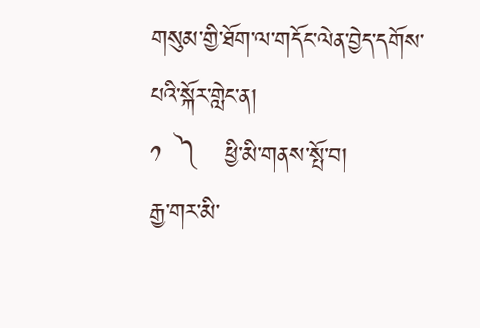གསུམ་གྱི་ཐོག་ལ་གདོང་ལེན་བྱེད་དགོས་པའི་སྐོར་གླེང་ན།
༡  ༽   ཕྱི་མི་གནས་སྤོ་བ།
རྒྱ་གར་མི་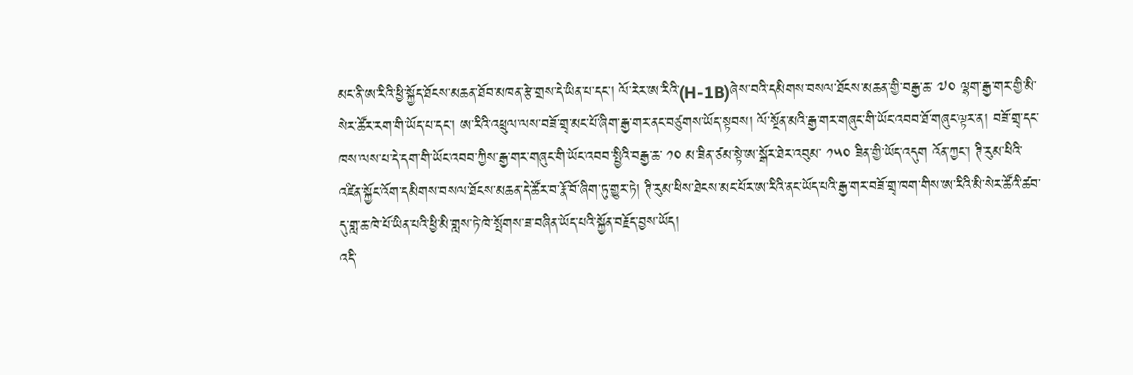མང་ནི་ཨ་རིའི་ཕྱི་སྐྱོད་ཐོངས་མཆན་ཐོབ་མཁན་རྩེ་གྲས་དེ་ཡིན་པ་དང་། ལོ་རེར་ཨ་རིའི་(H-1B)ཞེས་བའི་དམིགས་བསལ་ཐོངས་མཆན་གྱི་བརྒྱ་ཆ་ ༧༠ ལྷག་རྒྱ་གར་གྱི་མི་སེར་ཚོར་རག་གི་ཡོད་པ་དང་། ཨ་རིའི་འཕྲུལ་ལས་བཟོ་གྲྭ་མང་པོ་ཞིག་རྒྱ་གར་ནང་བཙུགས་ཡོད་སྟབས། ལོ་སྔོན་མའི་རྒྱ་གར་གཞུང་གི་ཡོང་འབབ་ཐོ་གཞུང་ལྟར་ན། བཟོ་གྲྭ་དང་ཁས་ལས་པ་དེ་དག་གི་ཡོང་འབབ་ཀྱིས་རྒྱ་གར་གཞུང་གི་ཡོང་འབབ་སྤྱིའི་བརྒྱ་ཆ་ ༡༠ མ་ཟིན་ཙམ་སྟེ་ཨ་སྒོར་ཐེར་འབུམ་ ༡༥༠ ཟིན་གྱི་ཡོད་འདུག འོན་ཀྱང་། ཊི་རུམ་ཕིའི་འཛིན་སྐྱོང་འོག་དམིགས་བསལ་ཐོངས་མཆན་དེ་ཚོར་བ་རྣོ་བོ་ཞིག་ཏུ་གྱུར་ཏེ། ཊི་རུམ་ཕིས་ཐེངས་མང་པོར་ཨ་རིའི་ནང་ཡོད་པའི་རྒྱ་གར་བཟོ་གྲྭ་ཁག་གིས་ཨ་རིའི་མི་སེར་ཚོའི་ཚབ་དུ་གླ་ཆ་ཁེ་པོ་ཡིན་པའི་ཕྱི་མི་གླས་ཏེ་ཁེ་སྤོགས་ཟ་བཞིན་ཡོད་པའི་སྐྱོན་བརྗོད་བྱས་ཡོད།
འདི་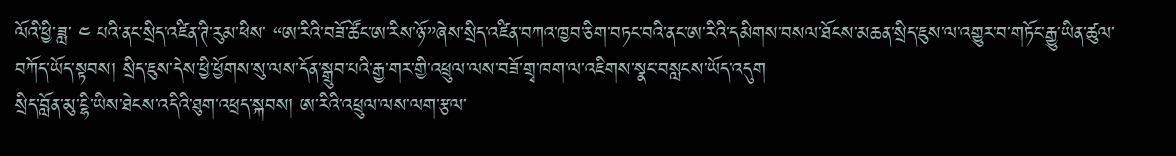ལོའི་ཕྱི་ཟླ་ ༤ པའི་ནང་སྲིད་འཛིན་ཊི་རུམ་ཕིས་ “ཨ་རིའི་བཟོ་ཚོང་ཨ་རིས་ཉོ་”ཞེས་སྲིད་འཛིན་བཀའ་ཁྱབ་ཅིག་བཏང་བའི་ནང་ཨ་རིའི་དམིགས་བསལ་ཐོངས་མཆན་སྲིད་ཇུས་ལ་འགྱུར་བ་གཏོང་རྒྱུ་ཡིན་ཚུལ་བཀོད་ཡོད་སྟབས། སྲིད་ཇུས་དེས་ཕྱི་ཕྱོགས་སུ་ལས་དོན་སྒྲུབ་པའི་རྒྱ་གར་གྱི་འཕྲུལ་ལས་བཟོ་གྲྭ་ཁག་ལ་འཇིགས་སྣང་བསླངས་ཡོད་འདུག
སྲིད་བློན་མུ་ངྷི་ཡིས་ཐེངས་འདིའི་ཐུག་འཕྲད་སྐབས། ཨ་རིའི་འཕྲུལ་ལས་ལག་རྩལ་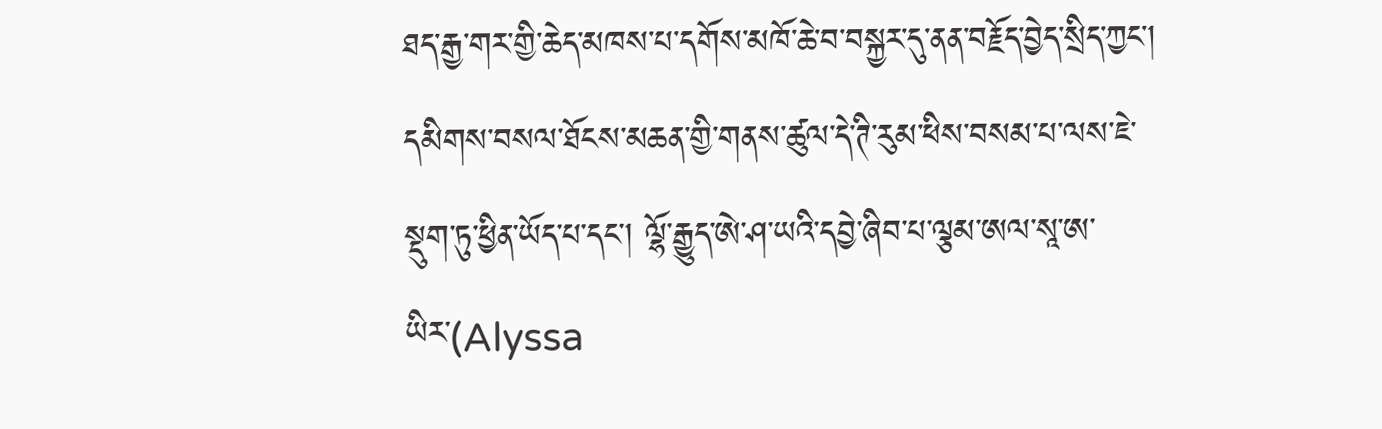ཐད་རྒྱ་གར་གྱི་ཆེད་མཁས་པ་དགོས་མཁོ་ཆེ་བ་བསྐྱར་དུ་ནན་བརྗོད་བྱེད་སྲིད་ཀྱང་། དམིགས་བསལ་ཐོངས་མཆན་གྱི་གནས་ཚུལ་དེ་ཊི་རུམ་ཕིས་བསམ་པ་ལས་ཇེ་སྡུག་ཏུ་ཕྱིན་ཡོད་པ་དང་། ལྷོ་རྒྱུད་ཨེ་ཤ་ཡའི་དབྱེ་ཞིབ་པ་ལྕམ་ཨལ་སཱ་ཨ་ཡིར་(Alyssa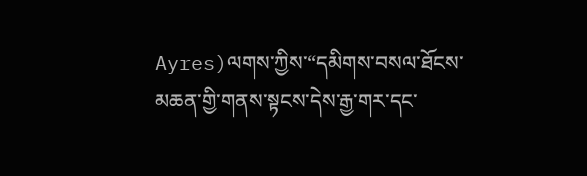Ayres)ལགས་ཀྱིས་“དམིགས་བསལ་ཐོངས་མཆན་གྱི་གནས་སྟངས་དེས་རྒྱ་གར་དང་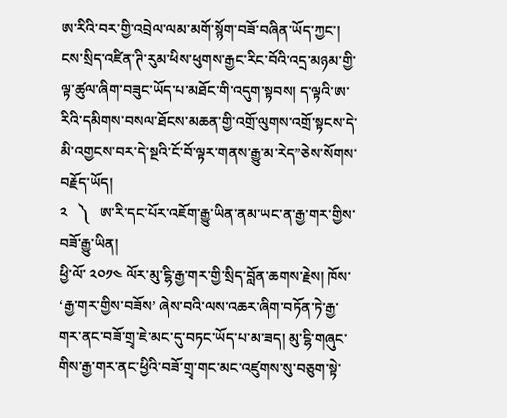ཨ་རིའི་བར་གྱི་འབྲེལ་ལམ་མགོ་སྙོག་བཟོ་བཞིན་ཡོད་ཀྱང་། ངས་སྲིད་འཛིན་ཊི་རུམ་ཕིས་ཕུགས་རྒྱང་རིང་བོའི་འདྲ་མཉམ་གྱི་ལྟ་ཚུལ་ཞིག་བཟུང་ཡོད་པ་མཐོང་གི་འདུག་སྟབས། ད་ལྟའི་ཨ་རིའི་དམིགས་བསལ་ཐོངས་མཆན་གྱི་འགྲོ་ལུགས་འགྲོ་སྟངས་དེ་མི་འགྱངས་བར་དེ་སྔའི་ངོ་བོ་ལྟར་གནས་རྒྱུ་མ་རེད”ཅེས་སོགས་བརྗོད་ཡོད།
༢   ༽   ཨ་རི་དང་པོར་འཇོག་རྒྱུ་ཡིན་ནམ་ཡང་ན་རྒྱ་གར་གྱིས་བཟོ་རྒྱུ་ཡིན།
ཕྱི་ལོ་ ༢༠༡༤ ལོར་མུ་ངྷི་རྒྱ་གར་གྱི་སྲིད་བློན་ཆགས་རྗེས། ཁོས་ ‘རྒྱ་གར་གྱིས་བཟོས’ ཞེས་བའི་ལས་འཆར་ཞིག་བཏོན་ཏེ་རྒྱ་གར་ནང་བཟོ་གྲྭ་ཇེ་མང་དུ་བཏང་ཡོད་པ་མ་ཟད། མུ་ངྷི་གཞུང་གིས་རྒྱ་གར་ནང་ཕྱིའི་བཟོ་གྲྭ་གང་མང་འཛུགས་སུ་བཅུག་སྟེ་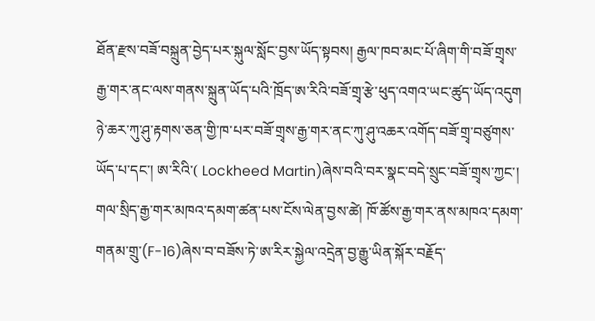ཐོན་རྫས་བཟོ་བསྐྲུན་བྱེད་པར་སྐུལ་སློང་བྱས་ཡོད་སྟབས། རྒྱལ་ཁབ་མང་པོ་ཞིག་གི་བཟོ་གྲྭས་རྒྱ་གར་ནང་ལས་གནས་སྐྲུན་ཡོད་པའི་ཁྲོད་ཨ་རིའི་བཟོ་གྲྭ་རྩེ་ཕུད་འགའ་ཡང་ཚུད་ཡོད་འདུག
ཉེ་ཆར་ཀུ་ཤུ་རྟགས་ཅན་གྱི་ཁ་པར་བཟོ་གྲྭས་རྒྱ་གར་ནང་ཀུ་ཤུ་འཆར་འགོད་བཟོ་གྲྭ་བཙུགས་ཡོད་པ་དང་། ཨ་རིའི་( Lockheed Martin)ཞེས་བའི་བར་སྣང་བདེ་སྲུང་བཟོ་གྲྭས་ཀྱང་། གལ་སྲིད་རྒྱ་གར་མཁའ་དམག་ཚན་པས་ངོས་ལེན་བྱས་ཚེ། ཁོ་ཚོས་རྒྱ་གར་ནས་མཁའ་དམག་གནམ་གྲུ་(F-16)ཞེས་བ་བཟོས་ཏེ་ཨ་རིར་སྐྱེལ་འདྲེན་བྱ་རྒྱུ་ཡིན་སྐོར་བརྗོད་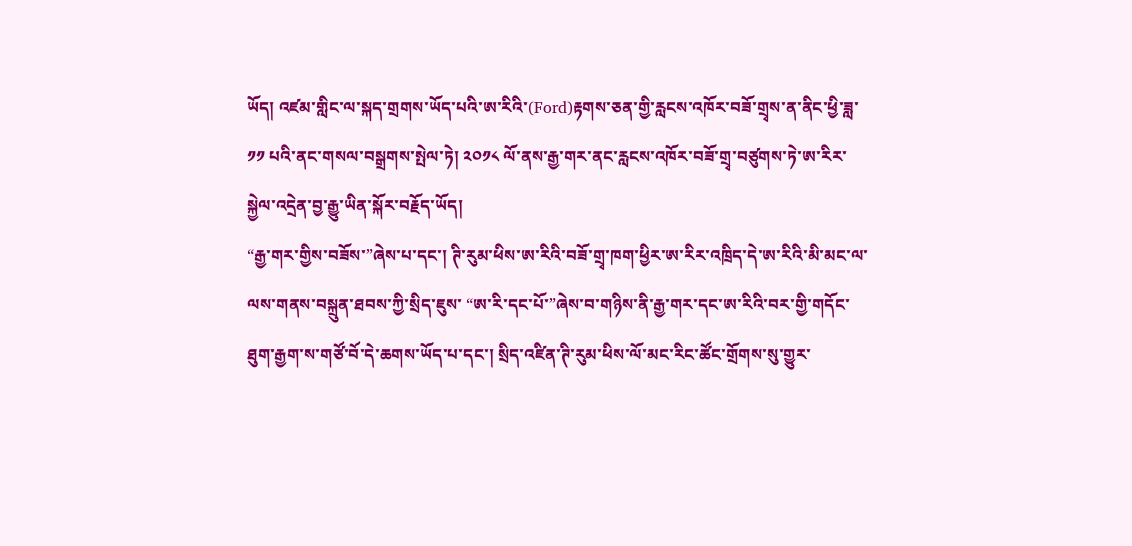ཡོད། འཛམ་གླིང་ལ་སྐད་གྲགས་ཡོད་པའི་ཨ་རིའི་(Ford)རྟགས་ཅན་གྱི་རླངས་འཁོར་བཟོ་གྲྭས་ན་ནིང་ཕྱི་ཟླ་ ༡༡ པའི་ནང་གསལ་བསྒྲགས་སྤེལ་ཏེ། ༢༠༡༨ ལོ་ནས་རྒྱ་གར་ནང་རླངས་འཁོར་བཟོ་གྲྭ་བཙུགས་ཏེ་ཨ་རིར་སྐྱེལ་འདྲེན་བྱ་རྒྱུ་ཡིན་སྐོར་བརྗོད་ཡོད།
“རྒྱ་གར་གྱིས་བཟོས་”ཞེས་པ་དང་། ཊི་རུམ་ཕིས་ཨ་རིའི་བཟོ་གྲྭ་ཁག་ཕྱིར་ཨ་རིར་འཁྲིད་དེ་ཨ་རིའི་མི་མང་ལ་ལས་གནས་བསྐྲུན་ཐབས་ཀྱི་སྲིད་ཇུས་ “ཨ་རི་དང་པོ་”ཞེས་བ་གཉིས་ནི་རྒྱ་གར་དང་ཨ་རིའི་བར་གྱི་གདོང་ཐུག་རྒྱག་ས་གཙོ་བོ་དེ་ཆགས་ཡོད་པ་དང་། སྲིད་འཛིན་ཊི་རུམ་ཕིས་ལོ་མང་རིང་ཚོང་གྲོགས་སུ་གྱུར་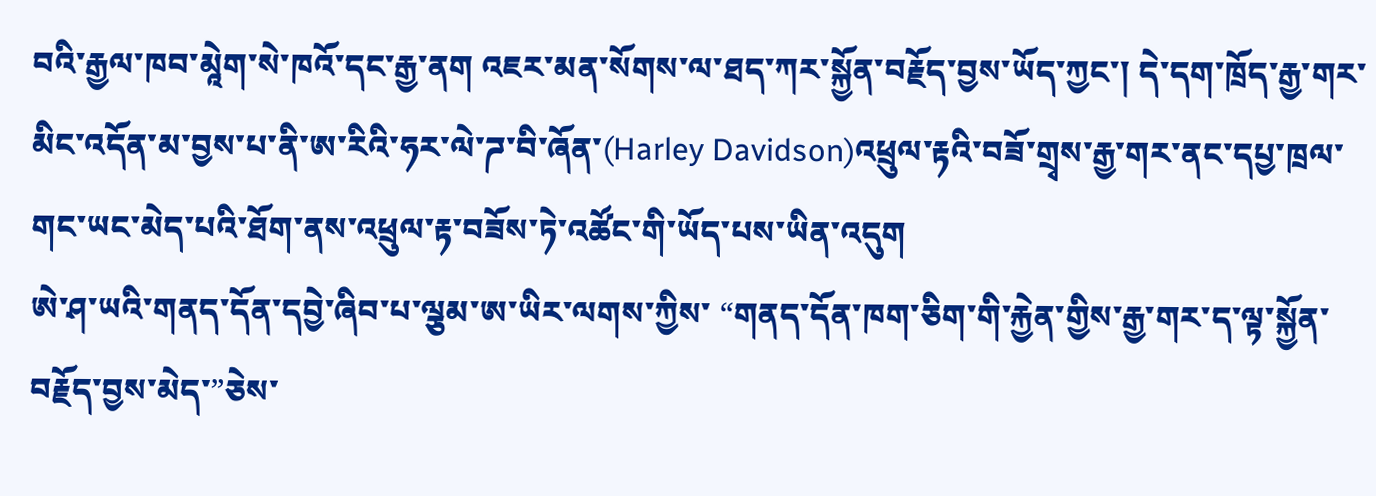བའི་རྒྱལ་ཁབ་མཱེག་སེ་ཁའོ་དང་རྒྱ་ནག འཇར་མན་སོགས་ལ་ཐད་ཀར་སྐྱོན་བརྗོད་བྱས་ཡོད་ཀྱང་། དེ་དག་ཁྲོད་རྒྱ་གར་མིང་འདོན་མ་བྱས་པ་ནི་ཨ་རིའི་ཧར་ལེ་ཌ་བི་ཞོན་(Harley Davidson)འཕྲུལ་རྟའི་བཟོ་གྲྭས་རྒྱ་གར་ནང་དཔྱ་ཁྲལ་གང་ཡང་མེད་པའི་ཐོག་ནས་འཕྲུལ་རྟ་བཟོས་ཏེ་འཚོང་གི་ཡོད་པས་ཡིན་འདུག
ཨེ་ཤ་ཡའི་གནད་དོན་དབྱེ་ཞིབ་པ་ལྕམ་ཨ་ཡིར་ལགས་ཀྱིས་ “གནད་དོན་ཁག་ཅིག་གི་རྐྱེན་གྱིས་རྒྱ་གར་ད་ལྟ་སྐྱོན་བརྗོད་བྱས་མེད་”ཅེས་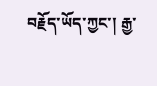བརྗོད་ཡོད་ཀྱང་། རྒྱ་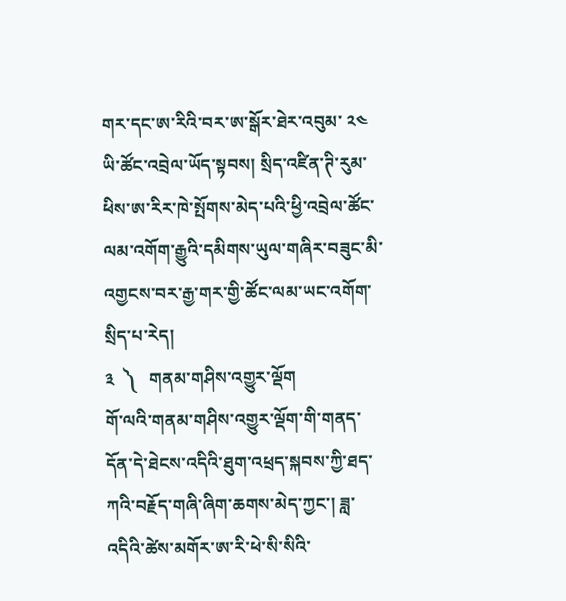གར་དང་ཨ་རིའི་བར་ཨ་སྒོར་ཐེར་འབུམ་ ༢༤ ཡི་ཚོང་འབྲེལ་ཡོད་སྟབས། སྲིད་འཛིན་ཊི་རུམ་ཕིས་ཨ་རིར་ཁེ་སྤོགས་མེད་པའི་ཕྱི་འབྲེལ་ཚོང་ལམ་འགོག་རྒྱུའི་དམིགས་ཡུལ་གཞིར་བཟུང་མི་འགྱངས་བར་རྒྱ་གར་གྱི་ཚོང་ལམ་ཡང་འགོག་སྲིད་པ་རེད།
༣  ༽   གནམ་གཤིས་འགྱུར་ལྡོག
གོ་ལའི་གནམ་གཤིས་འགྱུར་ལྡོག་གི་གནད་དོན་དེ་ཐེངས་འདིའི་ཐུག་འཕྲད་སྐབས་ཀྱི་ཐད་ཀའི་བརྗོད་གཞི་ཞིག་ཆགས་མེད་ཀྱང་། ཟླ་འདིའི་ཚེས་མགོར་ཨ་རི་ཕེ་སི་སིའི་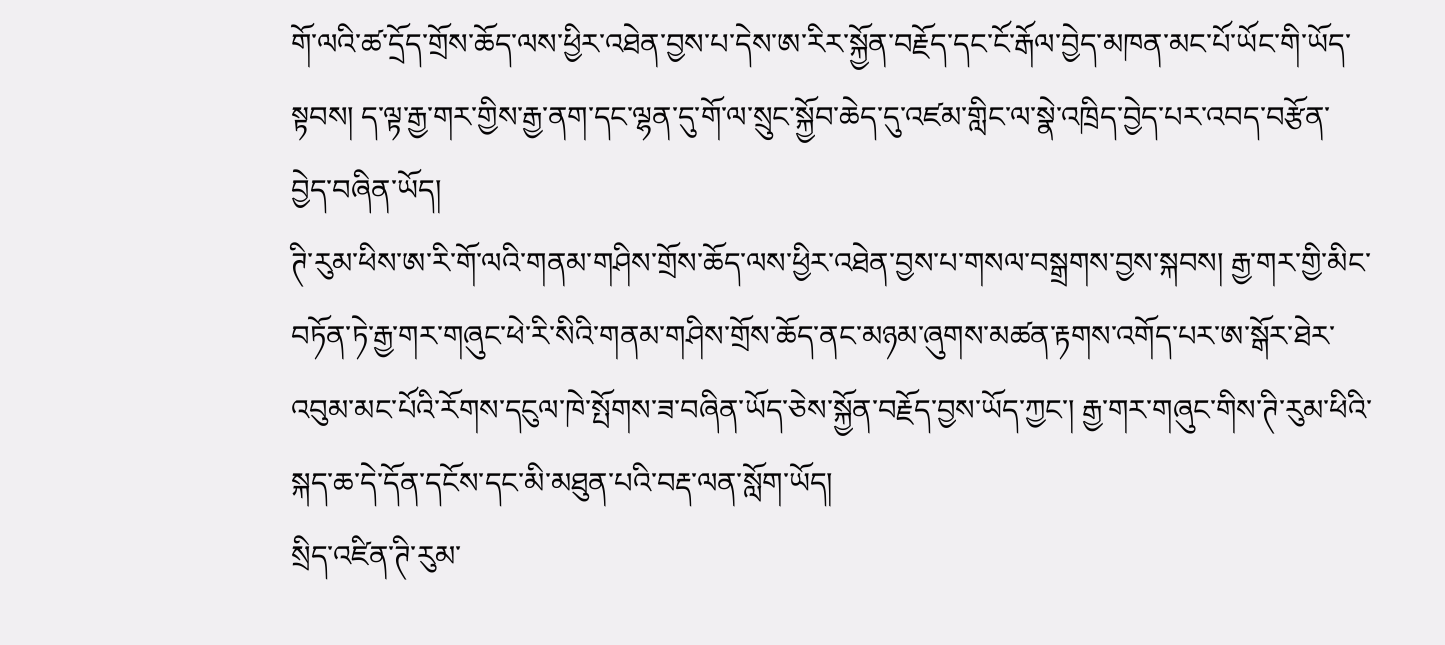གོ་ལའི་ཚ་དྲོད་གྲོས་ཆོད་ལས་ཕྱིར་འཐེན་བྱས་པ་དེས་ཨ་རིར་སྐྱོན་བརྗོད་དང་ངོ་རྒོལ་བྱེད་མཁན་མང་པོ་ཡོང་གི་ཡོད་སྟབས། ད་ལྟ་རྒྱ་གར་གྱིས་རྒྱ་ནག་དང་ལྷན་དུ་གོ་ལ་སྲུང་སྐྱོབ་ཆེད་དུ་འཛམ་གླིང་ལ་སྣེ་འཁྲིད་བྱེད་པར་འབད་བརྩོན་བྱེད་བཞིན་ཡོད།
ཊི་རུམ་ཕིས་ཨ་རི་གོ་ལའི་གནམ་གཤིས་གྲོས་ཆོད་ལས་ཕྱིར་འཐེན་བྱས་པ་གསལ་བསྒྲགས་བྱས་སྐབས། རྒྱ་གར་གྱི་མིང་བཏོན་ཏེ་རྒྱ་གར་གཞུང་ཕེ་རི་སིའི་གནམ་གཤིས་གྲོས་ཆོད་ནང་མཉམ་ཞུགས་མཚན་རྟགས་འགོད་པར་ཨ་སྒོར་ཐེར་འབུམ་མང་པོའི་རོགས་དངུལ་ཁེ་སྤོགས་ཟ་བཞིན་ཡོད་ཅེས་སྐྱོན་བརྗོད་བྱས་ཡོད་ཀྱང་། རྒྱ་གར་གཞུང་གིས་ཊི་རུམ་ཕིའི་སྐད་ཆ་དེ་དོན་དངོས་དང་མི་མཐུན་པའི་བརྡ་ལན་སློག་ཡོད།
སྲིད་འཛིན་ཊི་རུམ་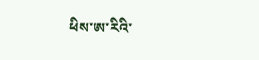ཕིས་ཨ་རིའི་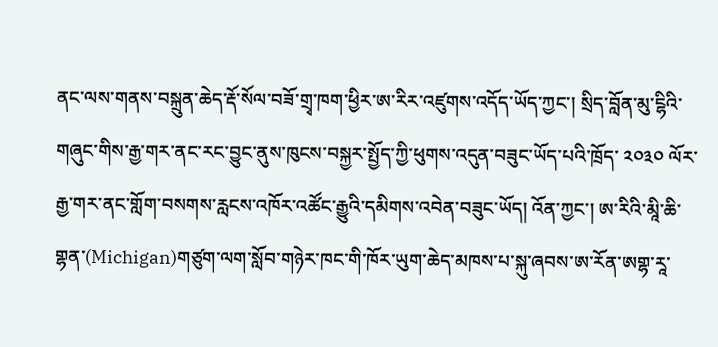ནང་ལས་གནས་བསྐྲུན་ཆེད་རྡོ་སོལ་བཟོ་གྲྭ་ཁག་ཕྱིར་ཨ་རིར་འཛུགས་འདོད་ཡོད་ཀྱང་། སྲིད་བློན་མུ་ངྷིའི་གཞུང་གིས་རྒྱ་གར་ནང་རང་བྱུང་ནུས་ཁུངས་བསྐྱར་སྤྱོད་ཀྱི་ཕུགས་འདུན་བཟུང་ཡོད་པའི་ཁྲོད་ ༢༠༣༠ ལོར་རྒྱ་གར་ནང་གློག་བསགས་རླངས་འཁོར་འཚོང་རྒྱུའི་དམིགས་འབེན་བཟུང་ཡོད། འོན་ཀྱང་། ཨ་རིའི་མཱི་ཆི་གྷན་(Michigan)གཙུག་ལག་སློབ་གཉེར་ཁང་གི་ཁོར་ཡུག་ཆེད་མཁས་པ་སྐུ་ཞབས་ཨ་རོན་ཨགྷ་རཱ་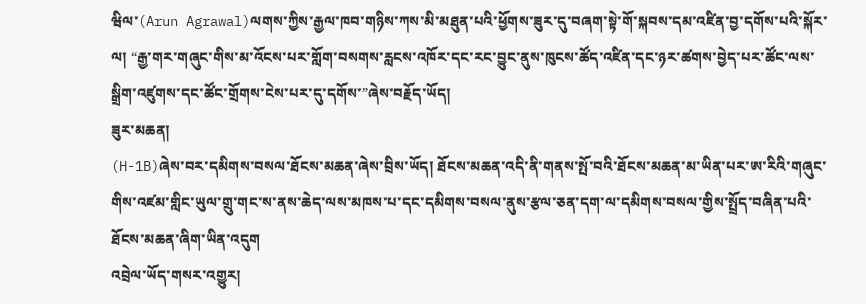ཝིལ་(Arun Agrawal)ལགས་ཀྱིས་རྒྱལ་ཁབ་གཉིས་ཀས་མི་མཐུན་པའི་ཕྱོགས་ཟུར་དུ་བཞག་སྟེ་གོ་སྐབས་དམ་འཛིན་བྱ་དགོས་པའི་སྐོར་ལ། “རྒྱ་གར་གཞུང་གིས་མ་འོངས་པར་གློག་བསགས་རླངས་འཁོར་དང་རང་བྱུང་ནུས་ཁུངས་ཚོད་འཛིན་དང་ཉར་ཚགས་བྱེད་པར་ཚོང་ལས་སྒྲིག་འཛུགས་དང་ཚོང་གྲོགས་ངེས་པར་དུ་དགོས་”ཞེས་བརྗོད་ཡོད།
ཟུར་མཆན།
(H-1B)ཞེས་བར་དམིགས་བསལ་ཐོངས་མཆན་ཞེས་བྲིས་ཡོད། ཐོངས་མཆན་འདི་ནི་གནས་སྤོ་བའི་ཐོངས་མཆན་མ་ཡིན་པར་ཨ་རིའི་གཞུང་གིས་འཛམ་གླིང་ཡུལ་གྲུ་གང་ས་ནས་ཆེད་ལས་མཁས་པ་དང་དམིགས་བསལ་ནུས་རྩལ་ཅན་དག་ལ་དམིགས་བསལ་གྱིས་སྤྲོད་བཞིན་པའི་ཐོངས་མཆན་ཞིག་ཡིན་འདུག
འབྲེལ་ཡོད་གསར་འགྱུར།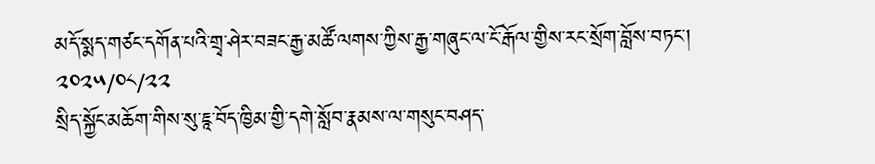མདོ་སྨད་གཙང་དགོན་པའི་གྲྭ་ཤེར་བཟང་རྒྱ་མཚོ་ལགས་ཀྱིས་རྒྱ་གཞུང་ལ་ངོ་རྒོལ་གྱིས་རང་སྲོག་བློས་བཏང་།
༢༠༢༥/༠༨/༢༢
སྲིད་སྐྱོང་མཆོག་གིས་སུ་ཇཱ་བོད་ཁྱིམ་གྱི་དགེ་སློབ་རྣམས་ལ་གསུང་བཤད་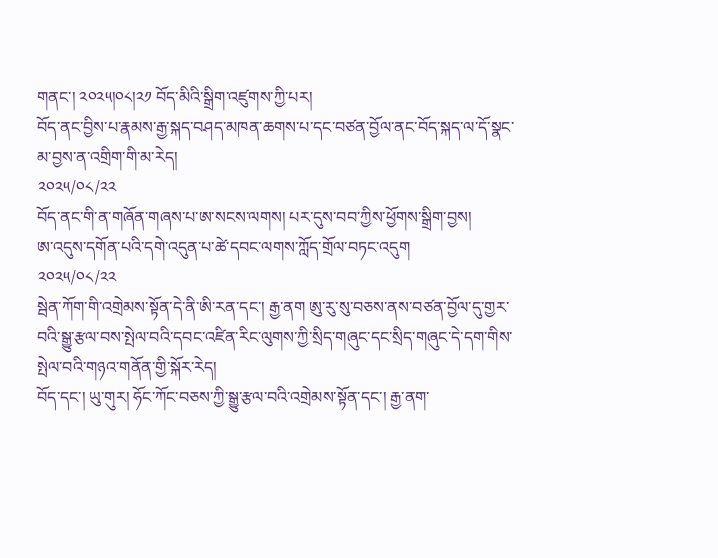གནང་། ༢༠༢༥།༠༨།༢༡ བོད་མིའི་སྒྲིག་འཛུགས་ཀྱི་པར།
བོད་ནང་བྱིས་པ་རྣམས་རྒྱ་སྐད་བཤད་མཁན་ཆགས་པ་དང་བཙན་བྱོལ་ནང་བོད་སྐད་ལ་དོ་སྣང་མ་བྱས་ན་འགྲིག་གི་མ་རེད།
༢༠༢༥/༠༨/༢༢
བོད་ནང་གི་ན་གཞོན་གཞས་པ་ཨ་སངས་ལགས། པར་དུས་བབ་ཀྱིས་ཕྱོགས་སྒྲིག་བྱས།
ཨ་འདུས་དགོན་པའི་དགེ་འདུན་པ་ཚེ་དབང་ལགས་ཀློད་གྲོལ་བཏང་འདུག
༢༠༢༥/༠༨/༢༢
སྦེན་ཀོག་གི་འགྲེམས་སྟོན་དེ་ནི་ཨི་རན་དང་། རྒྱ་ནག ཨུ་རུ་སུ་བཅས་ནས་བཙན་བྱོལ་དུ་གྱར་བའི་སྒྱུ་རྩལ་བས་སྤེལ་བའི་དབང་འཛིན་རིང་ལུགས་ཀྱི་སྲིད་གཞུང་དང་སྲིད་གཞུང་དེ་དག་གིས་སྤེལ་བའི་གཉའ་གནོན་གྱི་སྐོར་རེད།
བོད་དང་། ཡུ་གུར། ཧོང་ཀོང་བཅས་ཀྱི་སྒྱུ་རྩལ་བའི་འགྲེམས་སྟོན་དང་། རྒྱ་ནག་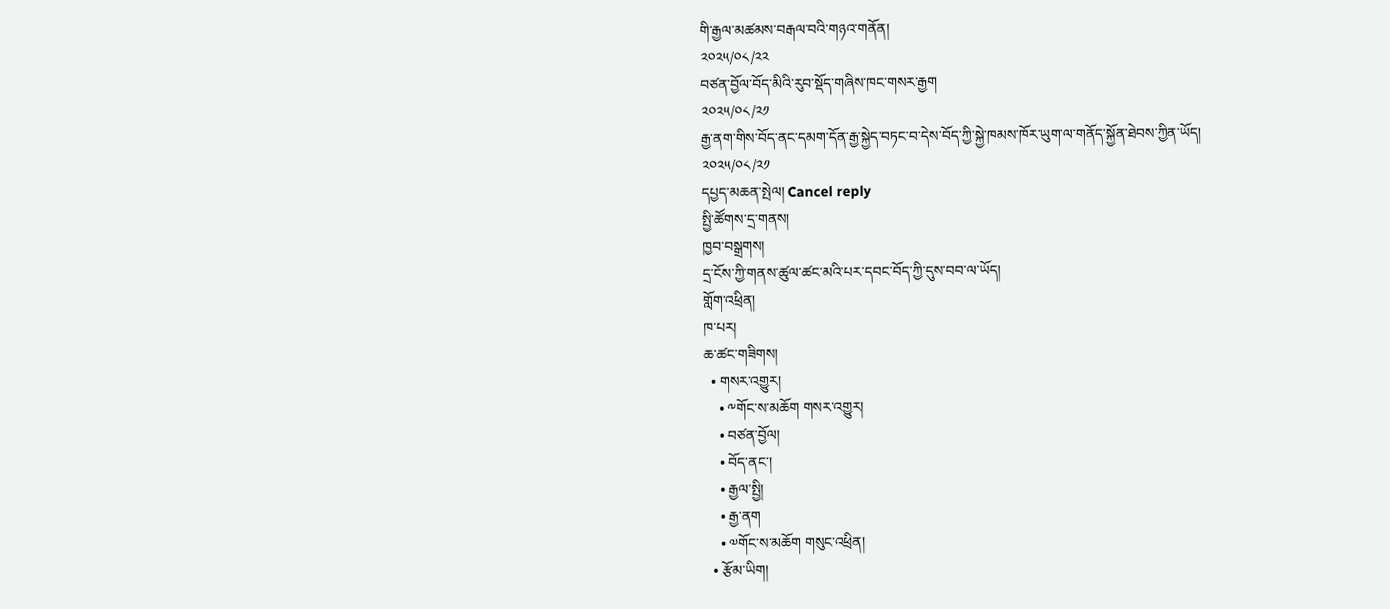གི་རྒྱལ་མཚམས་བརྒལ་བའི་གཉའ་གནོན།
༢༠༢༥/༠༨/༢༢
བཙན་བྱོལ་བོད་མིའི་རུབ་སྡོད་གཞིས་ཁང་གསར་རྒྱག
༢༠༢༥/༠༨/༢༡
རྒྱ་ནག་གིས་བོད་ནང་དམག་དོན་རྒྱ་སྐྱེད་བཏང་བ་དེས་བོད་ཀྱི་སྐྱེ་ཁམས་ཁོར་ཡུག་ལ་གནོད་སྐྱོན་ཐེབས་ཀྱིན་ཡོད།
༢༠༢༥/༠༨/༢༡
དཔྱད་མཆན་སྤེལ། Cancel reply
སྤྱི་ཚོགས་དྲ་གནས།
ཁྱབ་བསྒྲགས།
དྲ་ངོས་ཀྱི་གནས་ཚུལ་ཚང་མའི་པར་དབང་བོད་ཀྱི་དུས་བབ་ལ་ཡོད།
གློག་འཕྲིན།
ཁ་པར།
ཆ་ཚང་གཟིགས།
  • གསར་འགྱུར།
    • ༸གོང་ས་མཆོག གསར་འགྱུར།
    • བཙན་བྱོལ།
    • བོད་ནང་།
    • རྒྱལ་སྤྱི།
    • རྒྱ་ནག
    • ༧གོང་ས་མཆོག གསུང་འཕྲིན།
  • རྩོམ་ཡིག།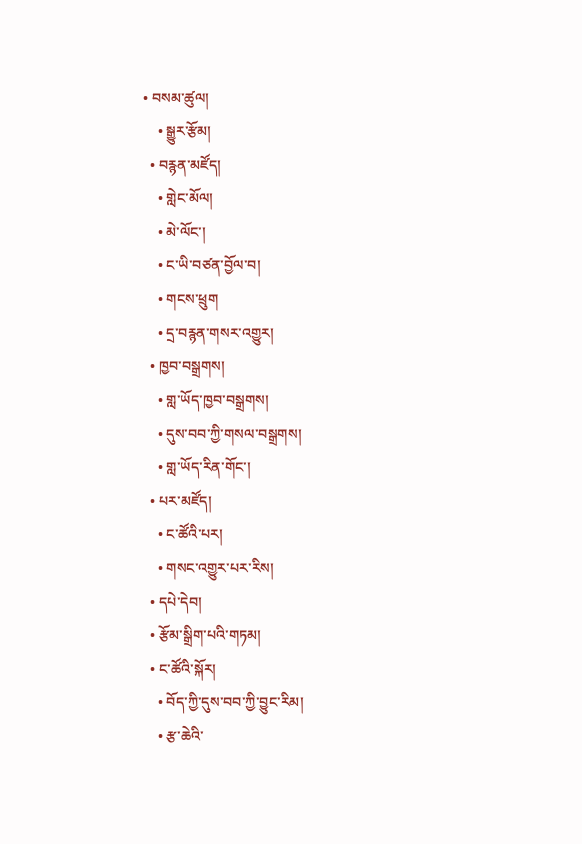• བསམ་ཚུལ།
    • སྒྱུར་རྩོམ།
  • བརྙན་མཛོད།
    • གླེང་མོལ།
    • མེ་ལོང་།
    • ང་ཡི་བཙན་བྱོལ་བ།
    • གངས་ཕྲུག
    • དྲ་བརྙན་གསར་འགྱུར།
  • ཁྱབ་བསྒྲགས།
    • གླ་ཡོད་ཁྱབ་བསྒྲགས།
    • དུས་བབ་ཀྱི་གསལ་བསྒྲགས།
    • གླ་ཡོད་རིན་གོང་།
  • པར་མཛོད།
    • ང་ཚོའི་པར།
    • གསང་འགྱུར་པར་རིས།
  • དཔེ་དེབ།
  • རྩོམ་སྒྲིག་པའི་གཏམ།
  • ང་ཚོའི་སྐོར།
    • བོད་ཀྱི་དུས་བབ་ཀྱི་བྱུང་རིམ།
    • རྩ་ཆེའི་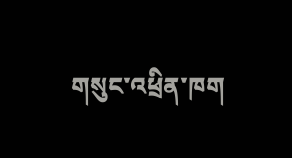གསུང་འཕྲིན་ཁག